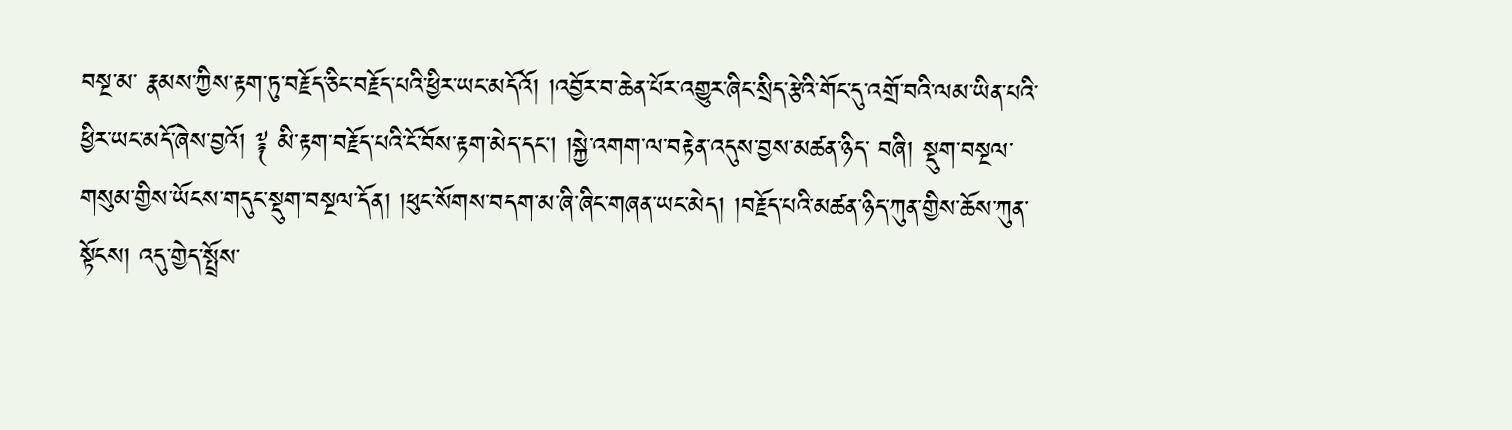བསྔ་མ་ རྣམས་ཀྱིས་རྟག་ཏུ་བརྗོད་ཅིང་བརྗོད་པའི་ཕྱིར་ཡང་མདོའོ། །འབྱོར་བ་ཆེན་པོར་འགྱུར་ཞིང་སྲིད་རྩེའི་གོང་དུ་འགྲོ་བའི་ལམ་ཡིན་པའི་ཕྱིར་ཡང་མདོ་ཞེས་བྱའོ། ༈ མི་རྟག་བརྗོད་པའི་ངོ་བོས་རྟག་མེད་དང། །སྐྱེ་འགག་ལ་བརྟེན་འདུས་བྱས་མཚན་ཉིད་ བཞི། སྡུག་བསྔལ་གསུམ་གྱིས་ཡོངས་གདུང་སྡུག་བསྔལ་དོན། །ཕུང་སོགས་བདག་མ་ཞི་ཞིང་གཞན་ཡང་མེད། །བརྗོད་པའི་མཚན་ཉིད་ཀུན་གྱིས་ཆོས་ཀུན་སྟོངས། འདུ་གྱེད་སྤྲོས་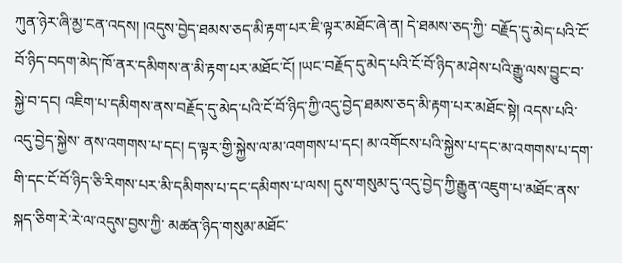ཀུན་ཉེར་ཞི་མྱ་ངན་འདས། །འདུས་བྱེད་ཐམས་ཅད་མི་རྟག་པར་ཇི་ལྟར་མཐོང་ཞེ་ན། དེ་ཐམས་ཅད་ཀྱི་ བརྗོད་དུ་མེད་པའི་ངོ་བོ་ཉིད་བདག་མེད་ཁོ་ནར་དམིགས་ན་མི་རྟག་པར་མཐོང་ངོ། །ཡང་བརྗོད་དུ་མེད་པའི་ངོ་བོ་ཉིད་མ་ཤེས་པའི་རྒྱུ་ལས་བྱུང་བ་སྐྱེ་བ་དང། འཇིག་པ་དམིགས་ནས་བརྗོད་དུ་མེད་པའི་ངོ་བོ་ཉིད་ཀྱི་འདུ་བྱེད་ཐམས་ཅད་མི་རྟག་པར་མཐོང་སྟེ། འདས་པའི་འདུ་བྱེད་སྐྱེས་ ནས་འགགས་པ་དང། ད་ལྟར་གྱི་སྐྱེས་ལ་མ་འགགས་པ་དང། མ་འགོངས་པའི་སྐྱེས་པ་དང་མ་འགགས་པ་དག་གི་དང་ངོ་བོ་ཉིད་ཅི་རིགས་པར་མི་དམིགས་པ་དང་དམིགས་པ་ལས། དུས་གསུམ་དུ་འདུ་བྱེད་ཀྱི་རྒྱུན་འཇུག་པ་མཐོང་ནས་སྐད་ཅིག་རེ་རེ་ལ་འདུས་བྱས་ཀྱི་ མཚན་ཉིད་གསུམ་མཐོང་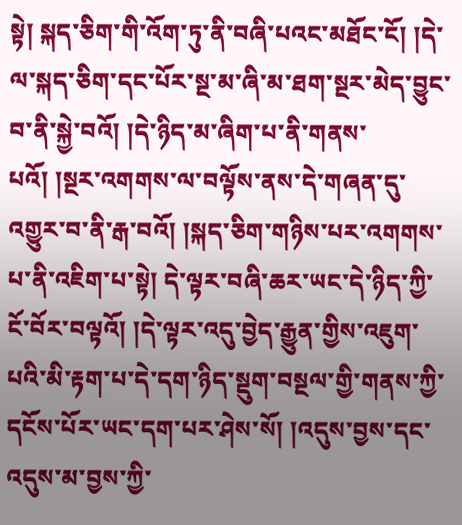སྟེ། སྐད་ཅིག་གི་འོག་ཏུ་ནི་བཞི་པའང་མཐོང་ངོ། །དེ་ལ་སྐད་ཅིག་དང་པོར་སྔ་མ་ཞི་མ་ཐག་སྔར་མེད་བྱུང་བ་ནི་སྐྱེ་བའོ། །དེ་ཉིད་མ་ཞིག་པ་ནི་གནས་པའོ། །སྔར་འགགས་ལ་བལྟོས་ནས་དེ་གཞན་དུ་འགྱུར་བ་ནི་རྒ་བའོ། །སྐད་ཅིག་གཉིས་པར་འགགས་ པ་ནི་འཇིག་པ་སྟེ། དེ་ལྟར་བཞི་ཆར་ཡང་དེ་ཉིད་ཀྱི་ངོ་བོར་བལྟའོ། །དེ་ལྟར་འདུ་བྱེད་རྒྱུན་གྱིས་འཇུག་པའི་མི་རྟག་པ་དེ་དག་ཉིད་སྡུག་བསྔལ་གྱི་གནས་ཀྱི་དངོས་པོར་ཡང་དག་པར་ཤེས་སོ། །འདུས་བྱས་དང་འདུས་མ་བྱས་ཀྱི་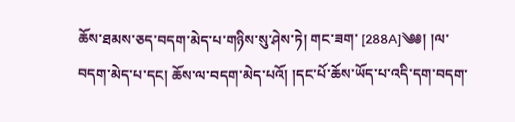ཆོས་ཐམས་ཅད་བདག་མེད་པ་གཉིས་སུ་ཤེས་ཏེ། གང་ཟག་ [288A]༄༅། །ལ་བདག་མེད་པ་དང། ཆོས་ལ་བདག་མེད་པའོ། །དང་པོ་ཆོས་ཡོད་པ་འདི་དག་བདག་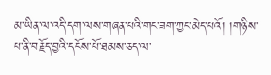མ་ཡིན་ལ་འདི་དག་ལས་གཞན་པའི་གང་ཟག་ཀྱང་མེད་པའོ། །གཉིས་པ་ནི་བརྗོད་བྱའི་དངོས་པོ་ཐམས་ཅད་ལ་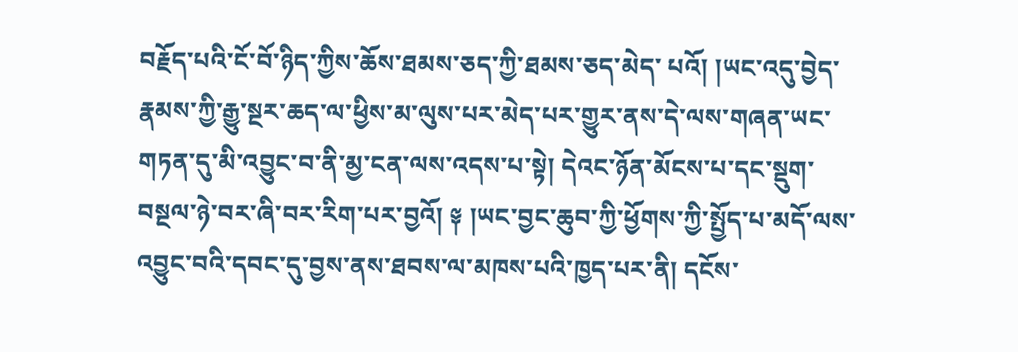བརྗོད་པའི་ངོ་བོ་ཉིད་ཀྱིས་ཆོས་ཐམས་ཅད་ཀྱི་ཐམས་ཅད་མེད་ པའོ། །ཡང་འདུ་བྱེད་རྣམས་ཀྱི་རྒྱུ་སྔར་ཆད་ལ་ཕྱིས་མ་ལུས་པར་མེད་པར་གྱུར་ནས་དེ་ལས་གཞན་ཡང་གཏན་དུ་མི་འབྱུང་བ་ནི་མྱ་ངན་ལས་འདས་པ་སྟེ། དེའང་ཉོན་མོངས་པ་དང་སྡུག་བསྔལ་ཉེ་བར་ཞི་བར་རིག་པར་བྱའོ། ༈ །ཡང་བྱང་ཆུབ་ཀྱི་ཕྱོགས་ཀྱི་སྤྱོད་པ་མདོ་ལས་ འབྱུང་བའི་དབང་དུ་བྱས་ནས་ཐབས་ལ་མཁས་པའི་ཁྱད་པར་ནི། དངོས་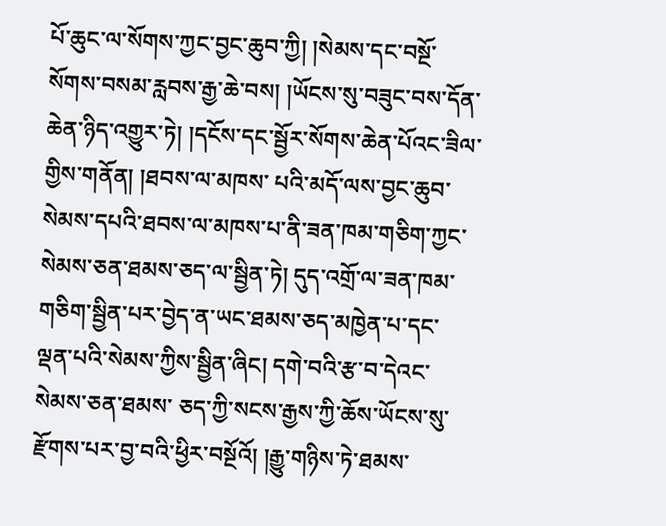པོ་ཆུང་ལ་སོགས་ཀྱང་བྱང་ཆུབ་ཀྱི། །སེམས་དང་བསྔོ་སོགས་བསམ་རླབས་རྒྱ་ཆེ་བས། །ཡོངས་སུ་བཟུང་བས་དོན་ཆེན་ཉིད་འགྱུར་ཏེ། །དངོས་དང་སྦྱོར་སོགས་ཆེན་པོའང་ཟིལ་གྱིས་གནོན། །ཐབས་ལ་མཁས་ པའི་མདོ་ལས་བྱང་ཆུབ་སེམས་དཔའི་ཐབས་ལ་མཁས་པ་ནི་ཟན་ཁམ་གཅིག་ཀྱང་སེམས་ཅན་ཐམས་ཅད་ལ་སྦྱིན་ཏེ། དུད་འགྲོ་ལ་ཟན་ཁམ་གཅིག་སྦྱིན་པར་བྱེད་ན་ཡང་ཐམས་ཅད་མཁྱེན་པ་དང་ལྡན་པའི་སེམས་ཀྱིས་སྦྱིན་ཞིང། དགེ་བའི་རྩ་བ་དེའང་སེམས་ཅན་ཐམས་ ཅད་ཀྱི་སངས་རྒྱས་ཀྱི་ཆོས་ཡོངས་སུ་རྫོགས་པར་བྱ་བའི་ཕྱིར་བསྔོའོ། །རྒྱུ་གཉིས་ཏེ་ཐམས་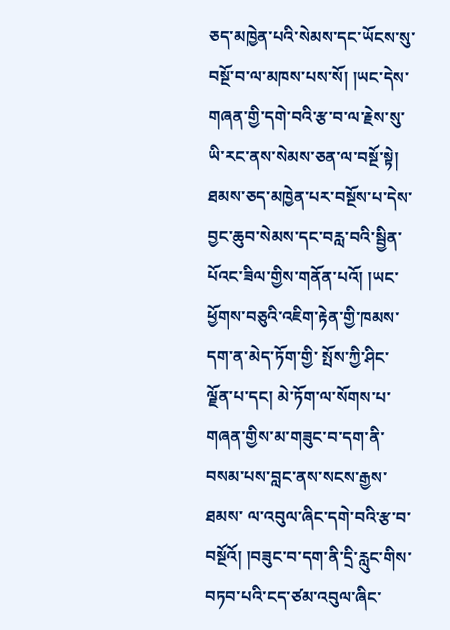ཅད་མཁྱེན་པའི་སེམས་དང་ཡོངས་སུ་བསྔོ་བ་ལ་མཁས་པས་སོ། །ཡང་དེས་གཞན་གྱི་དགེ་བའི་རྩ་བ་ལ་རྗེས་སུ་ཡི་རང་ནས་སེམས་ཅན་ལ་བསྔོ་སྟེ། ཐམས་ཅད་མཁྱེན་པར་བསྔོས་པ་དེས་ བྱང་ཆུབ་སེམས་དང་བརླ་བའི་སྦྱིན་པོའང་ཟིལ་གྱིས་གནོན་པའོ། །ཡང་ཕྱོགས་བཅུའི་འཇིག་རྟེན་གྱི་ཁམས་དག་ན་མེད་ཏོག་གྱི་ སྤོས་ཀྱི་ཤིང་ལྗོན་པ་དང། མེ་ཏོག་ལ་སོགས་པ་གཞན་གྱིས་མ་གཟུང་བ་དག་ནི་བསམ་པས་བླང་ནས་སངས་རྒྱས་ཐམས་ ལ་འབུལ་ཞིང་དགེ་བའི་རྩ་བ་བསྔོའོ། །བཟུང་བ་དག་ནི་དྲི་རླུང་གིས་བཏབ་པའི་ངད་ཙམ་འབུལ་ཞིང་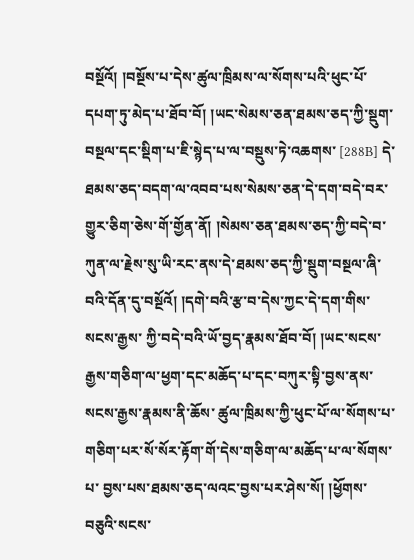བསྔོའོ། །བསྔོས་པ་དེས་ཚུལ་ཁྲིམས་ལ་སོགས་པའི་ཕུང་པོ་དཔག་ཏུ་མེད་པ་ཐོབ་བོ། །ཡང་སེམས་ཅན་ཐམས་ཅད་ཀྱི་སྡུག་བསྔལ་དང་སྡིག་པ་ཇི་སྙེད་པ་ལ་བསྡུས་ཏེ་འཆགས་ [288B] དེ་ཐམས་ཅད་བདག་ལ་འབབ་པས་སེམས་ཅན་དེ་དག་བདེ་བར་གྱུར་ཅིག་ཅེས་གོ་གྱོན་ནོ། །སེམས་ཅན་ཐམས་ཅད་ཀྱི་བདེ་བ་ཀུན་ལ་རྗེས་སུ་ཡི་རང་ནས་དེ་ཐམས་ཅད་ཀྱི་སྡུག་བསྔལ་ཞི་བའི་དོན་དུ་བསྔོའོ། །དགེ་བའི་རྩ་བ་དེས་ཀྱང་དེ་དག་གིས་སངས་རྒྱས་ ཀྱི་བདེ་བའི་ཡོ་བྱད་རྣམས་ཐོབ་བོ། །ཡང་སངས་རྒྱས་གཅིག་ལ་ཕྱག་དང་མཆོད་པ་དང་བཀུར་སྟི་བྱས་ནས་སངས་རྒྱས་རྣམས་ནི་ཆོས་ ཚུལ་ཁྲིམས་ཀྱི་ཕུང་པོ་ལ་སོགས་པ་གཅིག་པར་སོ་སོར་རྟོག་གོ་དེས་གཅིག་ལ་མཆོད་པ་ལ་སོགས་པ་ བྱས་པས་ཐམས་ཅད་ལའང་བྱས་པར་ཤེས་སོ། །ཕྱོགས་བཅུའི་སངས་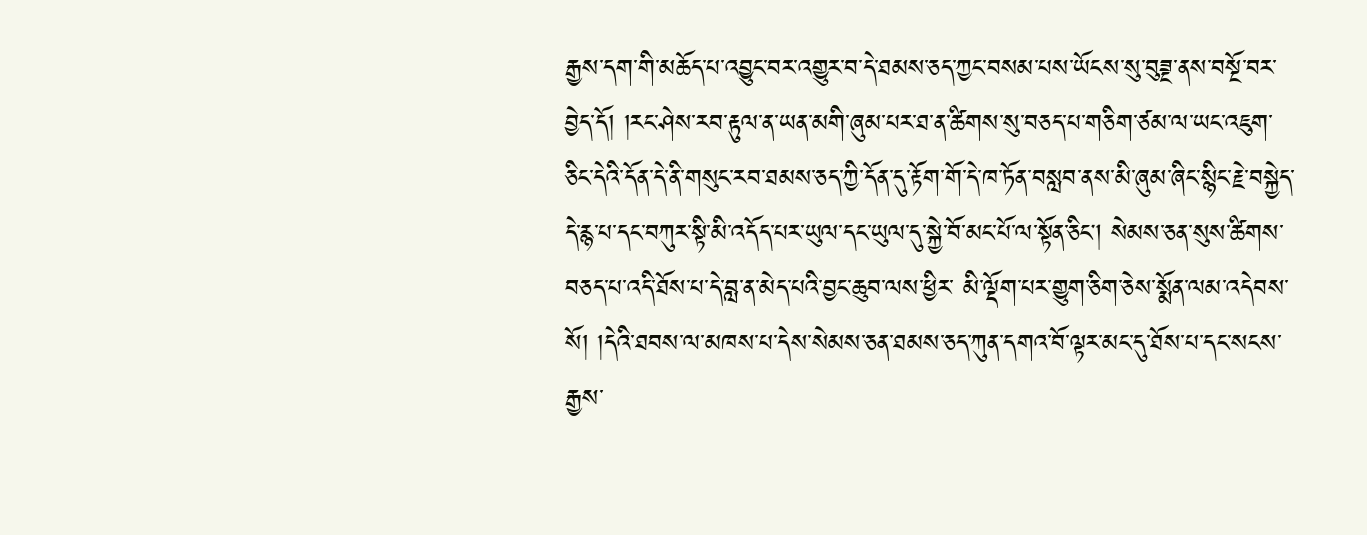རྒྱས་དག་གི་མཆོད་པ་འབྱུང་བར་འགྱུར་བ་དེ་ཐམས་ཅད་ཀྱང་བསམ་པས་ཡོངས་སུ་བུཟྔ་ནས་བསྔོ་བར་བྱེད་དོ། །རང་ཤེས་རབ་རྟུལ་ན་ཡན་མགི་ཞུམ་པར་ཐ་ན་ཚིགས་སུ་བཅད་པ་གཅིག་ཙམ་ལ་ཡང་འཇུག་ ཅིང་དེའི་དོན་དེ་ནི་གསུང་རབ་ཐམས་ཅད་ཀྱི་དོན་དུ་རྟོག་གོ་དེ་ཁ་ཏོན་བསླབ་ནས་མི་ཞུམ་ཞིང་སྙིང་རྗེ་བསྐྱེད་དེ་རྙ་པ་དང་བཀུར་སྟི་མི་འདོད་པར་ཡུལ་དང་ཡུལ་དུ་སྐྱེ་བོ་མང་པོ་ལ་སྟོན་ཅིང། སེམས་ཅན་སུས་ཚིགས་བཅད་པ་འདི་ཐོས་པ་དེ་བླ་ན་མེད་པའི་བྱང་ཆུབ་ལས་ཕྱིར་ མི་ལྡོག་པར་གྱུག་ཅིག་ཅེས་སྨོན་ལམ་འདེབས་སོ། །དེའི་ཐབས་ལ་མཁས་པ་དེས་སེམས་ཅན་ཐམས་ཅད་ཀུན་དགའ་བོ་ལྟར་མང་དུ་ཐོས་པ་དང་སངས་རྒྱས་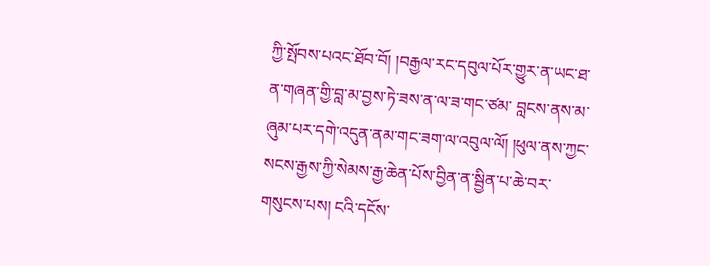ཀྱི་སྤོབས་པའང་ཐོབ་བོ། །བརྒྱལ་རང་དབུལ་པོར་གྱུར་ན་ཡང་ཐ་ན་གཞན་གྱི་བླ་མ་བྱས་ཏེ་ཟས་ན་ལ་ཟ་གང་ཙམ་ བླངས་ནས་མ་ཞུམ་པར་དགེ་འདུན་ནམ་གང་ཟག་ལ་འབུལ་ལོ། །ཕུལ་ནས་ཀྱང་སངས་རྒྱས་ཀྱི་སེམས་རྒྱ་ཆེན་པོས་བྱིན་ན་སྦྱིན་པ་ཆེ་བར་གསུངས་པས། ངའི་དངོས་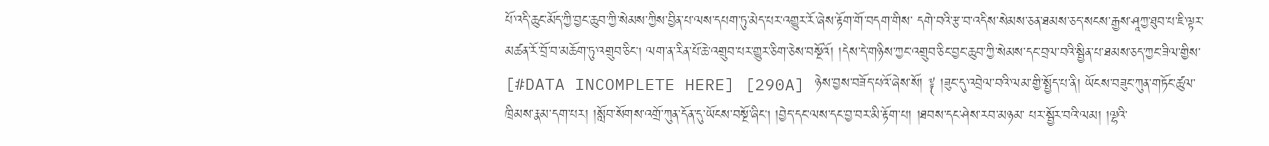པོ་འདི་ཆུང་མོད་ཀྱི་བྱང་ཆུབ་ཀྱི་སེམས་ཀྱིས་བྱིན་པ་ལས་དཔག་ཏུ་མེད་པར་འགྱུར་རོ་ཞེས་རྟོག་གོ་བདག་གིས་ དགེ་བའི་རྩ་བ་འདིས་སེམས་ཅན་ཐམས་ཅད་སངས་རྒྱས་ཤཱཀྱ་ཐུབ་པ་ཇི་ལྟར་མཚན་རོ་བྲོ་བ་མཆོག་ཏུ་འགྲུབ་ཅིང། ལག་ན་རིན་པོ་ཆེ་འགྲུབ་པར་གྱུར་ཅིག་ཅེས་བསྔོའོ། །དེས་དེ་གཉིས་ཀྱང་འགྲུབ་ཅིང་བྱང་ཆུབ་ཀྱི་སེམས་དང་བྲལ་བའི་སྦྱིན་པ་ཐམས་ཅད་ཀྱང་ཟིལ་གྱིས་ [#DATA INCOMPLETE HERE] [290A] ཉེས་བྱས་བཟོད་པའོ་ཞེས་སོ། ༈ །ཟུང་དུ་འབྲེལ་བའི་ལམ་གྱི་སྤྱོད་པ་ནི། ཡོངས་བཟུང་ཀུན་གཏོང་ཚུལ་ཁྲིམས་རྣམ་དག་པར། །སློབ་སོགས་འགྲོ་ཀུན་དོན་དུ་ཡོངས་བསྔོ་ཞིང། །བྱེད་དང་ལས་དང་བྱ་བར་མི་རྟོག་པ། །ཐབས་དང་ཤེས་རབ་མཉམ་ པར་སྦྱོར་བའི་ལམ། །ལྷའི་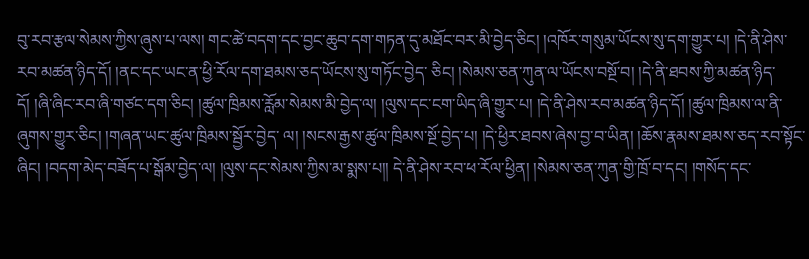བུ་རབ་རྩལ་སེམས་ཀྱིས་ཞུས་པ་ལས། གང་ཚེ་བདག་དང་བྱང་ཆུབ་དག་གཏན་དུ་མཐོང་བར་མི་བྱེད་ཅིང། །འཁོར་གསུམ་ཡོངས་སུ་དག་གྱུར་པ། །དེ་ནི་ཤེས་རབ་མཚན་ཉིད་དོ། །ནང་དང་ཡང་ན་ཕྱི་རོལ་དག་ཐམས་ཅད་ཡོངས་སུ་གཏོང་བྱེད་ ཅིང། །སེམས་ཅན་ཀུན་ལ་ཡོངས་བསྔོ་བ། །དེ་ནི་ཐབས་ཀྱི་མཚན་ཉིད་དོ། །ཞི་ཞིང་རབ་ཞི་གཙང་དག་ཅིང། །ཚུལ་ཁྲིམས་རློམ་སེམས་མི་བྱེད་ལ། །ལུས་དང་ངག་ཡིད་ཞི་གྱུར་པ། །དེ་ནི་ཤེས་རབ་མཚན་ཉིད་དོ། །ཚུལ་ཁྲིམས་ལ་ནི་ཞུགས་གྱུར་ཅིང། །གཞན་ཡང་ཚུལ་ཁྲིམས་སྦྱོར་བྱེད་ ལ། །སངས་རྒྱས་ཚུལ་ཁྲིམས་སྔོ་བྱེད་པ། །དེ་ཕྱིར་ཐབས་ཞེས་བྱ་བ་ཡིན། །ཆོས་རྣམས་ཐམས་ཅད་རབ་སྟོང་ཞིང། །བདག་མེད་བཟོད་པ་སྒོམ་བྱེད་ལ། །ལུས་དང་སེམས་ཀྱིས་མ་སྨས་པ།། དེ་ནི་ཤེས་རབ་ཕ་རོལ་ཕྱིན། །སེམས་ཅན་ཀུན་གྱི་ཁྲོ་བ་དང། །གསོད་དང་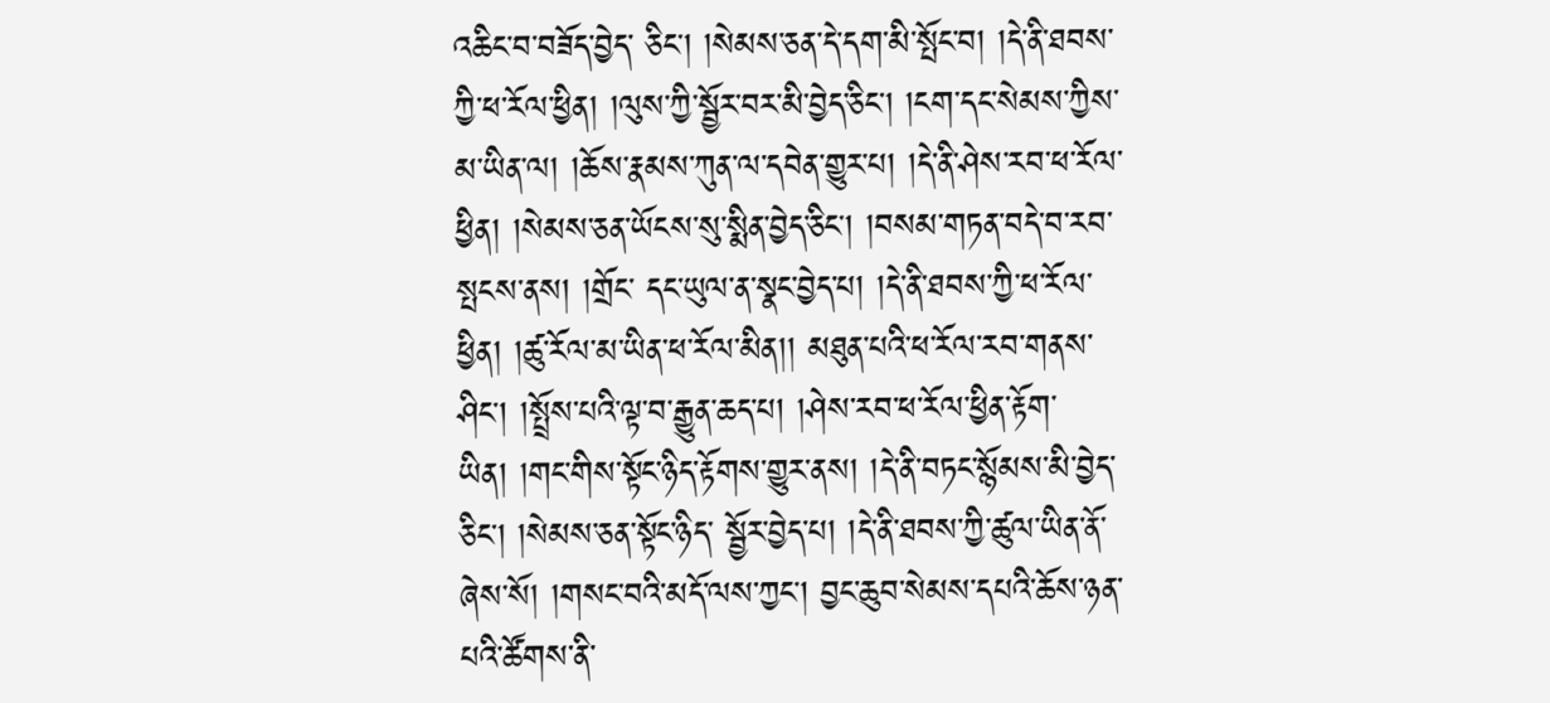འཆིང་བ་བཟོད་བྱེད་ ཅིང། །སེམས་ཅན་དེ་དག་མི་སྤོང་བ། །དེ་ནི་ཐབས་ཀྱི་ཕ་རོལ་ཕྱིན། །ལུས་ཀྱི་སྦྱོར་བར་མི་བྱེད་ཅིང། །ངག་དང་སེམས་ཀྱིས་མ་ཡིན་ལ། །ཆོས་རྣམས་ཀུན་ལ་དབེན་གྱུར་པ། །དེ་ནི་ཤེས་རབ་ཕ་རོལ་ཕྱིན། །སེམས་ཅན་ཡོངས་སུ་སྨིན་བྱེད་ཅིང། །བསམ་གཏན་བདེ་བ་རབ་སྤངས་ནས། །གྲོང་ དང་ཡུལ་ན་སྣང་བྱེད་པ། །དེ་ནི་ཐབས་ཀྱི་ཕ་རོལ་ཕྱིན། །ཚུ་རོལ་མ་ཡིན་ཕ་རོལ་མིན།། མཐུན་པའི་ཕ་རོལ་རབ་གནས་ཤིང། །སྤྲོས་པའི་ལྟ་བ་རྒྱུན་ཆད་པ། །ཤེས་རབ་ཕ་རོལ་ཕྱིན་རྟོག་ཡིན། །གང་གིས་སྟོང་ཉིད་རྟོགས་གྱུར་ནས། །དེ་ནི་བཏང་སྙོམས་མི་བྱེད་ཅིང། །སེམས་ཅན་སྟོང་ཉིད་ སྦྱོར་བྱེད་པ། །དེ་ནི་ཐབས་ཀྱི་ཚུལ་ཡིན་ནོ་ཞེས་སོ། །གསང་བའི་མདོ་ལས་ཀྱང། བྱང་ཆུབ་སེམས་དཔའི་ཆོས་ཉན་པའི་ཚོགས་ནི་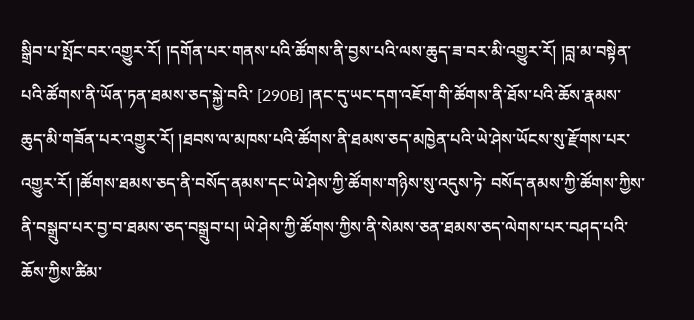སྒྲིབ་པ་སྤོང་བར་འགྱུར་རོ། །དགོན་པར་གནས་པའི་ཚོགས་ནི་བྱས་པའི་ལས་ཆུད་ཟ་བར་མི་འགྱུར་རོ། །བླ་མ་བསྟེན་པའི་ཚོགས་ནི་ཡོན་ཏན་ཐམས་ཅད་སྐྱེ་བའི་ [290B] །ནང་དུ་ཡང་དག་འཇོག་གི་ཚོགས་ནི་ཐོས་པའི་ཆོས་རྣམས་ཆུད་མི་གཟོན་པར་འགྱུར་རོ། །ཐབས་ལ་མཁས་པའི་ཚོགས་ནི་ཐམས་ཅད་མཁྱེན་པའི་ཡེ་ཤེས་ཡོངས་སུ་རྫོགས་པར་འགྱུར་རོ། །ཚོགས་ཐམས་ཅད་ནི་བསོད་ནམས་དང་ཡེ་ཤེས་ཀྱི་ཚོགས་གཉིས་སུ་འདུས་ཏེ་ བསོད་ནམས་ཀྱི་ཚོགས་ཀྱིས་ནི་བསྒྲུབ་པར་བྱ་བ་ཐམས་ཅད་བསྒྲུབ་པ། ཡེ་ཤེས་ཀྱི་ཚོགས་ཀྱིས་ནི་སེམས་ཅན་ཐམས་ཅད་ལེགས་པར་བཤད་པའི་ཆོས་ཀྱིས་ཚིམ་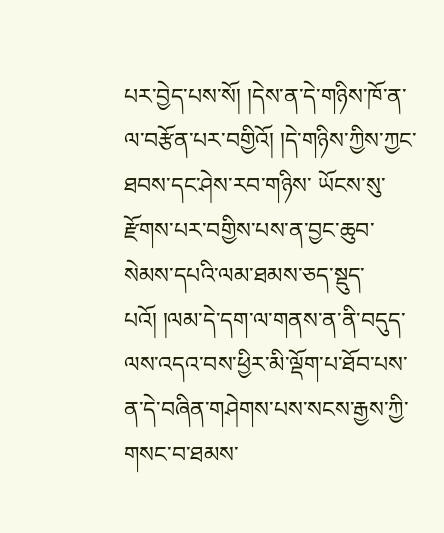པར་བྱེད་པས་སོ། །དེས་ན་དེ་གཉིས་ཁོ་ན་ལ་བརྩོན་པར་བགྱིའོ། །དེ་གཉིས་ཀྱིས་ཀྱང་ཐབས་དང་ཤེས་རབ་གཉིས་ ཡོངས་སུ་རྫོགས་པར་བགྱིས་པས་ན་བྱང་ཆུབ་སེམས་དཔའི་ལམ་ཐམས་ཅད་སྡུད་པའོ། །ལམ་དེ་དག་ལ་གནས་ན་ནི་བདུད་ལས་འདའ་བས་ཕྱིར་མི་ལྡོག་པ་ཐོབ་པས་ན་དེ་བཞིན་གཤེགས་པས་སངས་རྒྱས་ཀྱི་གསང་བ་ཐམས་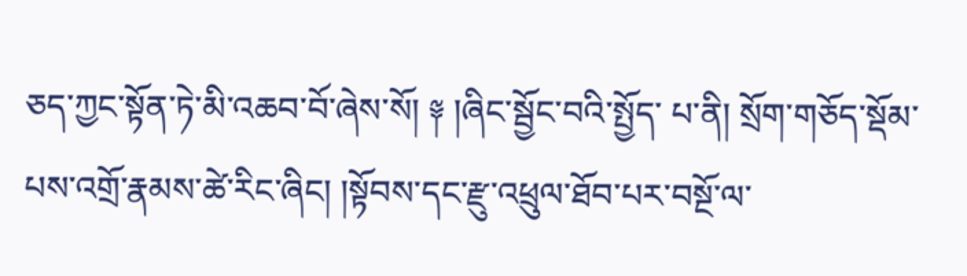ཅད་ཀྱང་སྟོན་ཏེ་མི་འཆབ་བོ་ཞེས་སོ། ༈ །ཞིང་སྦྱོང་བའི་སྤྱོད་ པ་ནི། སྲོག་གཅོད་སྡོམ་པས་འགྲོ་རྣམས་ཚེ་རིང་ཞིང། །སྟོབས་དང་རྫུ་འཕྲུལ་ཐོབ་པར་བསྔོ་ལ་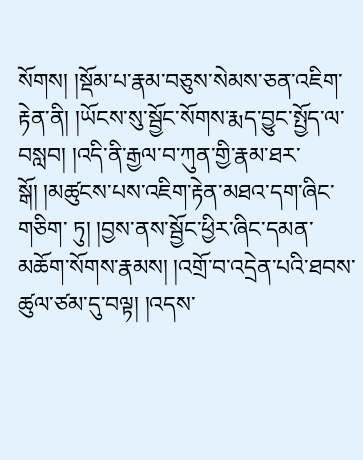སོགས། །སྡོམ་པ་རྣམ་བཅུས་སེམས་ཅན་འཇིག་རྟེན་ནི། །ཡོངས་སུ་སྦྱོང་སོགས་རྨད་བྱུང་སྤྱོད་ལ་བསླབ། །འདི་ནི་རྒྱལ་བ་ཀུན་གྱི་རྣམ་ཐར་སྒོ། །མཚུངས་པས་འཇིག་རྟེན་མཐའ་དག་ཞིང་གཅིག་ ཏུ། །བྱས་ནས་སྦྱོང་ཕྱིར་ཞིང་དམན་མཆོག་སོགས་རྣམས། །འགྲོ་བ་འདྲེན་པའི་ཐབས་ཚུལ་ཙམ་དུ་བལྟ། །འདས་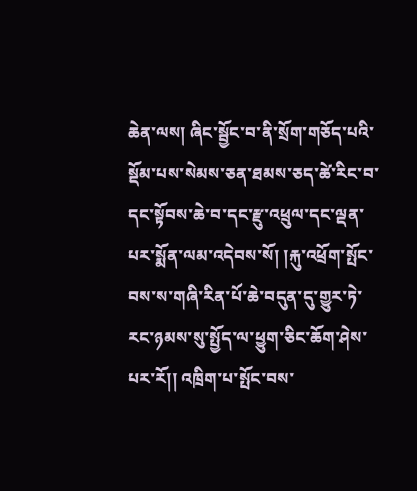ཆེན་ལས། ཞིང་སྦྱོང་བ་ནི་སྲོག་གཅོད་པའི་སྡོམ་པས་སེམས་ཅན་ཐམས་ཅད་ཚེ་རིང་བ་དང་སྟོབས་ཆེ་བ་དང་རྫུ་འཕྲུལ་དང་ལྡན་པར་སྨོན་ལམ་འདེབས་སོ། །རྐུ་འཕྲོག་སྤོང་ བས་ས་གཞི་རིན་པོ་ཆེ་བདུན་དུ་གྱུར་ཏེ་རང་ཉམས་སུ་སྤྱོད་ལ་ཕྱུག་ཅིང་ཆོག་ཤེས་པར་རོ།། འཁྲིག་པ་སྤོང་བས་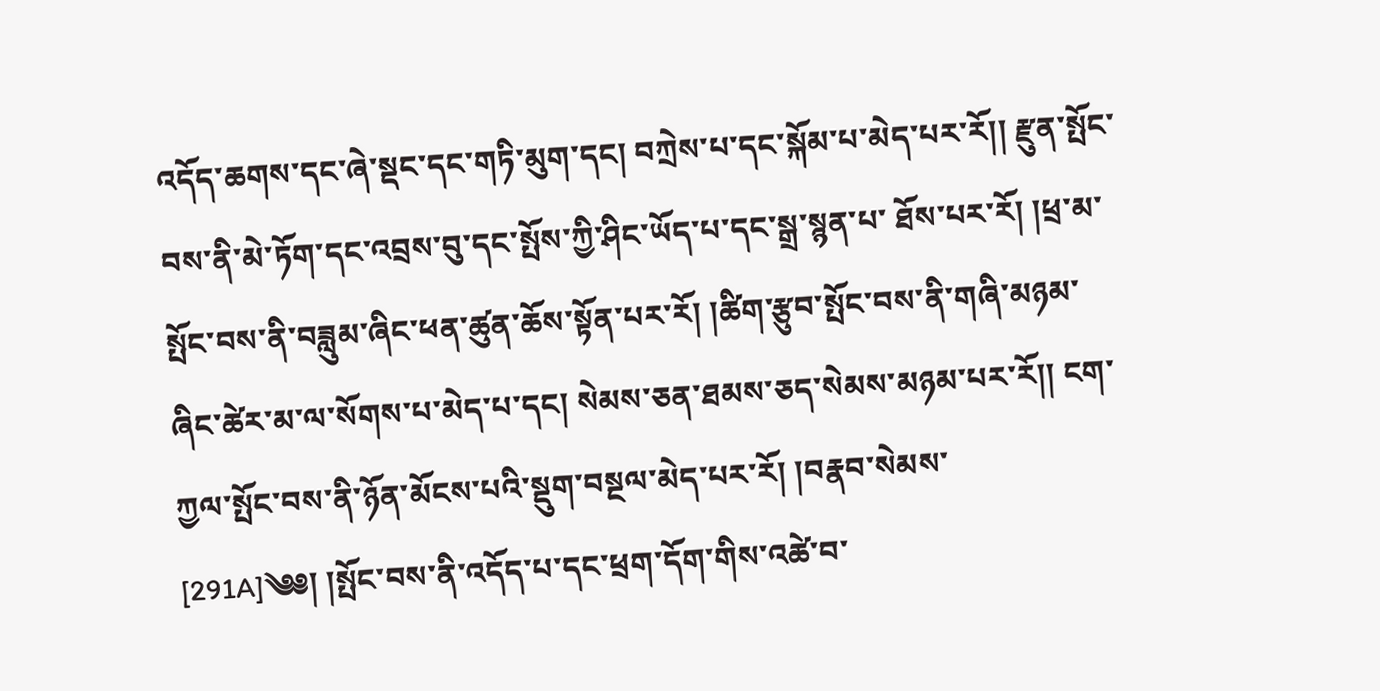འདོད་ཆགས་དང་ཞེ་སྡང་དང་གཏི་མུག་དང། བཀྲེས་པ་དང་སྐོམ་པ་མེད་པར་རོ།། རྫུན་སྤོང་བས་ནི་མེ་ཏོག་དང་འབྲས་བུ་དང་སྤོས་ཀྱི་ཤིང་ཡོད་པ་དང་སྒྲ་སྙན་པ་ ཐོས་པར་རོ། །ཕྲ་མ་སྤོང་བས་ནི་བཟླུམ་ཞིང་ཕན་ཚུན་ཆོས་སྟོན་པར་རོ། །ཚིག་རྩུབ་སྤོང་བས་ནི་གཞི་མཉམ་ཞིང་ཚེར་མ་ལ་སོགས་པ་མེད་པ་དང། སེམས་ཅན་ཐམས་ཅད་སེམས་མཉམ་པར་རོ།། ངག་ཀྱལ་སྤོང་བས་ནི་ཉོན་མོངས་པའི་སྡུག་བསྔལ་མེད་པར་རོ། །བརྣབ་སེམས་ [291A]༄༅། །སྤོང་བས་ནི་འདོད་པ་དང་ཕྲག་དོག་གིས་འཚེ་བ་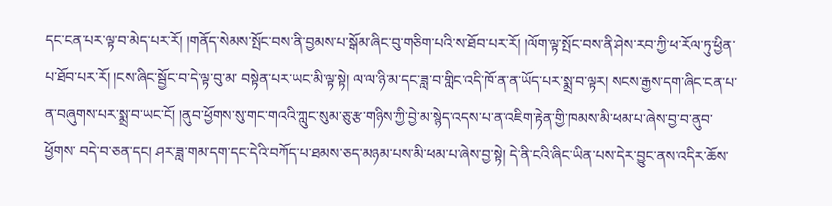དང་ངན་པར་ལྟ་བ་མེད་པར་རོ། །གནོད་སེམས་སྤོང་བས་ནི་བྱམས་པ་སྒོམ་ཞིང་བུ་གཅིག་པའི་ས་ཐོབ་པར་རོ། །ལོག་ལྟ་སྤོང་བས་ནི་ཤེས་རབ་ཀྱི་ཕ་རོལ་ཏུ་ཕྱིན་པ་ཐོབ་པར་རོ། །ངས་ཞིང་སྦྱོང་བ་དེ་ལྟ་བུ་མ་ བསྟེན་པར་ཡང་མི་ལྟ་སྟེ། ལ་ལ་ཉི་མ་དང་ཟླ་བ་གླིང་འདི་ཁོ་ན་ན་ཡོད་པར་སྨྲ་བ་ལྟར། སངས་རྒྱས་དག་ཞིང་ངན་པ་ན་བཞུགས་པར་སྨྲ་བ་ཡང་ངོ། །ནུབ་ཕྱོགས་སུ་གང་གའའི་ཀླུང་སུམ་ཅུ་རྩ་གཉིས་ཀྱི་བྱེ་མ་སྙེད་འདས་པ་ན་འཇིག་རྟེན་གྱི་ཁམས་མི་ཕམ་པ་ཞེས་བྱ་བ་ནུབ་ཕྱོགས་ བདེ་བ་ཅན་དང། ཤར་ཟླ་གམ་དག་དང་དེའི་བཀོད་པ་ཐམས་ཅད་མཉམ་པས་མི་ཕམ་པ་ཞེས་བྱ་སྟེ། དེ་ནི་ངའི་ཞིང་ཡིན་པས་དེར་བྱུང་ནས་འདིར་ཆོས་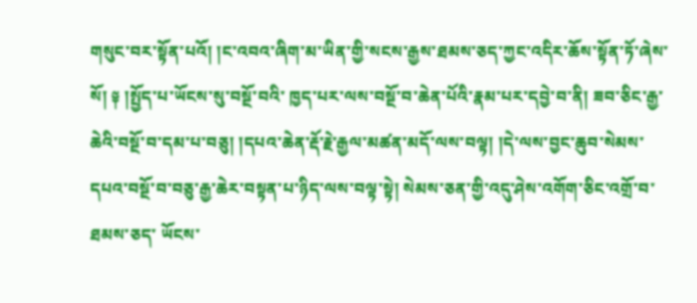གསུང་བར་སྟོན་པའོ། །ང་འབའ་ཞིག་མ་ཡིན་གྱི་སངས་རྒྱས་ཐམས་ཅད་ཀྱང་འདིར་ཆོས་སྟོན་ཏོ་ཞེས་སོ། ༈ །སྤྱོད་པ་ཡོངས་སུ་བསྔོ་བའི་ ཁྱད་པར་ལས་བསྔོ་བ་ཆེན་པོའི་རྣམ་པར་དབྱེ་བ་ནི། ཟབ་ཅིང་རྒྱ་ཆེའི་བསྔོ་བ་དམ་པ་བཅུ། །དཔའ་ཆེན་རྡོ་རྗེ་རྒྱལ་མཚན་མདོ་ལས་བལྟ། །དེ་ལས་བྱང་ཆུབ་སེམས་དཔའ་བསྔོ་བ་བཅུ་རྒྱ་ཆེར་བསྟན་པ་ཉིད་ལས་བལྟ་སྟེ། སེམས་ཅན་གྱི་འདུ་ཤེས་འགོག་ཅིང་འགྲོ་བ་ཐམས་ཅད་ ཡོངས་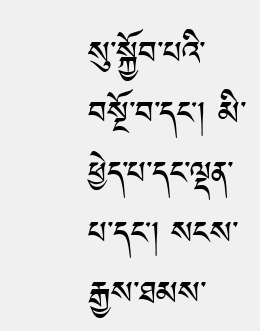སུ་སྐྱོབ་པའི་བསྔོ་བ་དང། མི་ཕྱེད་པ་དང་ལྡན་པ་དང། སངས་རྒྱས་ཐམས་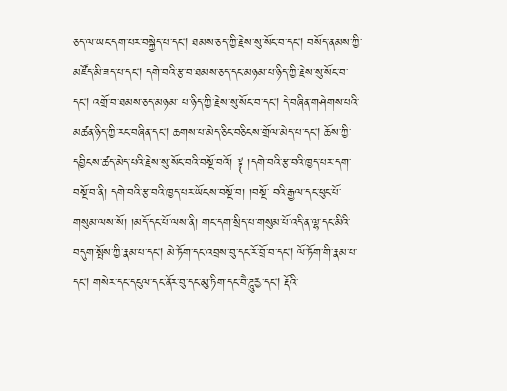ཅད་ལ་ཡང་དག་པར་བསྐྱེད་པ་དང། ཐམས་ཅད་ཀྱི་རྗེས་སུ་སོང་བ་དང། བསོད་ནམས་ཀྱི་མཛོད་མི་ཟད་པ་དང། དགེ་བའི་རྩ་བ་ཐམས་ཅད་དང་མཉམ་པ་ཉིད་ཀྱི་རྗེས་སུ་སོང་བ་དང། འགྲོ་བ་ཐམས་ཅད་མཉམ་ པ་ཉིད་ཀྱི་རྗེས་སུ་སོང་བ་དང། དེ་བཞིན་གཤེགས་པའི་མཚན་ཉིད་ཀྱི་རང་བཞིན་དང། ཆགས་པ་མེད་ཅིང་བཅིངས་གྲོལ་མེད་པ་དང། ཆོས་ཀྱི་དབྱིངས་ཚད་མེད་པའི་རྗེས་སུ་སོང་བའི་བསྔོ་བའོ། ༈ །དགེ་བའི་རྩ་བའི་ཁྱད་པར་དག་བསྔོ་བ་ནི། དགེ་བའི་རྩ་བའི་ཁྱད་པར་ཡོངས་བསྔོ་བ། །བསྔོ་ བའི་རྒྱལ་དང་ཕུང་པོ་གསུམ་ལས་སོ། །མདོ་དང་པོ་ལས་ནི། གང་དག་སྲིད་པ་གསུམ་པོ་འདི་ན་ལྷ་དང་མིའི་བདུག་སྤོས་ཀྱི་རྣམ་པ་དང། མེ་ཏོག་དང་འབྲས་བུ་དང་རོ་བྲོ་བ་དང། ལོ་ཏོག་གི་རྣམ་པ་དང། གསེར་དང་དངུལ་དང་ནོར་བུ་དང་མུ་ཏིག་དང་བཻ་ཌཱུརྱ་དང། རྡོའི་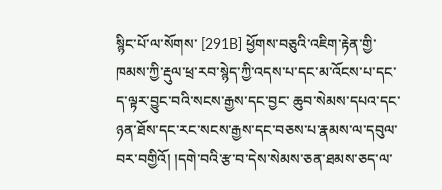སྙིང་པོ་ལ་སོགས་ [291B] ཕྱོགས་བཅུའི་འཇིག་རྟེན་གྱི་ཁམས་ཀྱི་རྡུལ་ཕྲ་རབ་སྙེད་ཀྱི་འདས་པ་དང་མ་འོངས་པ་དང་ད་ལྟར་བྱུང་བའི་སངས་རྒྱས་དང་བྱང་ ཆུབ་སེམས་དཔའ་དང་ཉན་ཐོས་དང་རང་སངས་རྒྱས་དང་བཅས་པ་རྣམས་ལ་དབུལ་བར་བགྱིའོ། །དགེ་བའི་རྩ་བ་དེས་སེམས་ཅན་ཐམས་ཅད་ལ་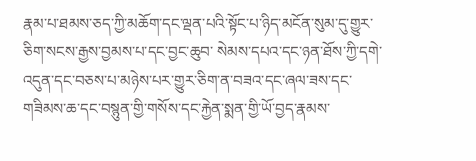རྣམ་པ་ཐམས་ཅད་ཀྱི་མཆོག་དང་ལྡན་པའི་སྟོང་པ་ཉིད་མངོན་སུམ་དུ་གྱུར་ཅིག་སངས་རྒྱས་བྱམས་པ་དང་བྱང་ཆུབ་ སེམས་དཔའ་དང་ཉན་ཐོས་ཀྱི་དགེ་འདུན་དང་བཅས་པ་མཉེས་པར་གྱུར་ཅིག་ན་བཟའ་དང་ཞལ་ཟས་དང་གཟིམས་ཆ་དང་བསྙུན་གྱི་གསོས་དང་རྐྱེན་སྨན་གྱི་ཡོ་བྱད་རྣམས་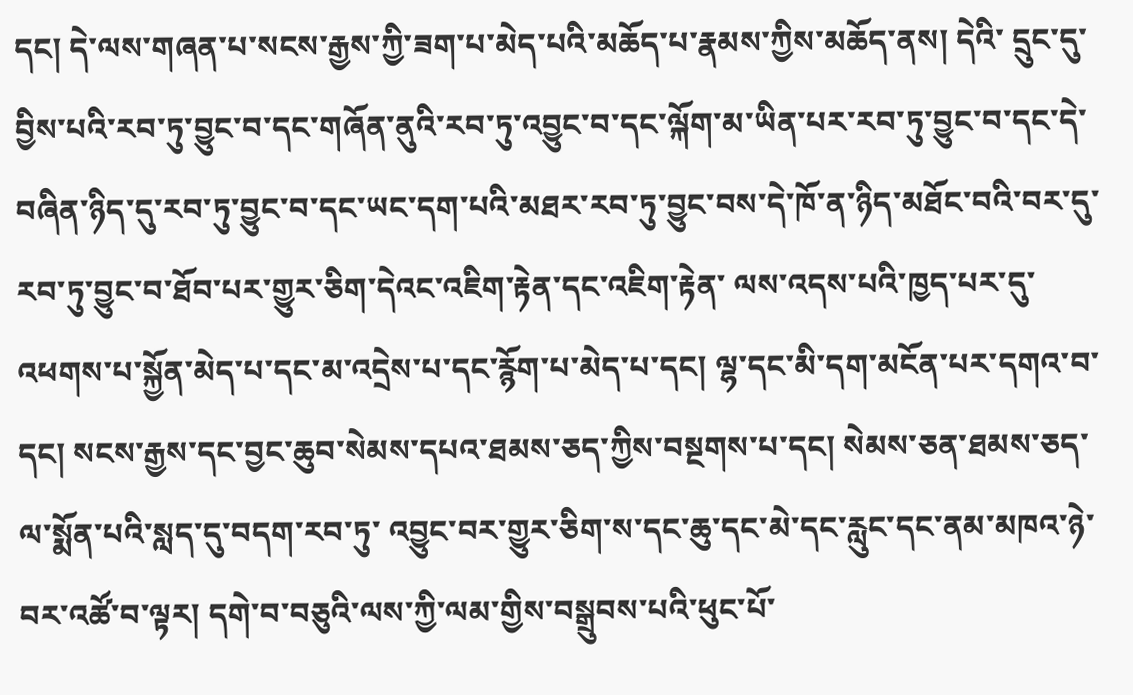དང། དེ་ལས་གཞན་པ་སངས་རྒྱས་ཀྱི་ཟག་པ་མེད་པའི་མཆོད་པ་རྣམས་ཀྱིས་མཆོད་ནས། དེའི་ དྲུང་དུ་བྱིས་པའི་རབ་ཏུ་བྱུང་བ་དང་གཞོན་ནུའི་རབ་ཏུ་འབྱུང་བ་དང་ལྐོག་མ་ཡིན་པར་རབ་ཏུ་བྱུང་བ་དང་དེ་བཞིན་ཉིད་དུ་རབ་ཏུ་བྱུང་བ་དང་ཡང་དག་པའི་མཐར་རབ་ཏུ་བྱུང་བས་དེ་ཁོ་ན་ཉིད་མཐོང་བའི་བར་དུ་རབ་ཏུ་བྱུང་བ་ཐོབ་པར་གྱུར་ཅིག་དེའང་འཇིག་རྟེན་དང་འཇིག་རྟེན་ ལས་འདས་པའི་ཁྱད་པར་དུ་འཕགས་པ་སྐྱོན་མེད་པ་དང་མ་འདྲེས་པ་དང་རྙོག་པ་མེད་པ་དང། ལྷ་དང་མི་དག་མངོན་པར་དགའ་བ་དང། སངས་རྒྱས་དང་བྱང་ཆུབ་སེམས་དཔའ་ཐམས་ཅད་ཀྱིས་བསྔགས་པ་དང། སེམས་ཅན་ཐམས་ཅད་ལ་སྨོན་པའི་སླད་དུ་བདག་རབ་ཏུ་ འབྱུང་བར་གྱུར་ཅིག་ས་དང་ཆུ་དང་མེ་དང་རླུང་དང་ནམ་མཁའ་ཉེ་བར་འཚོ་བ་ལྟར། དགེ་བ་བཅུའི་ལས་ཀྱི་ལམ་གྱིས་བསྒྲུབས་པའི་ཕུང་པོ་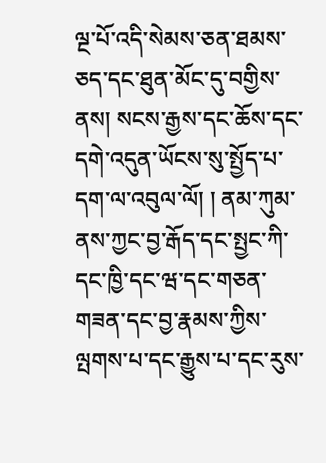ལྔ་པོ་འདི་སེམས་ཅན་ཐམས་ཅད་དང་ཐུན་མོང་དུ་བགྱིས་ནས། སངས་རྒྱས་དང་ཆོས་དང་དགེ་འདུན་ཡོངས་སུ་སྤྱོད་པ་དག་ལ་འབུལ་ལོ། ། ནམ་ཀུམ་ནས་ཀྱང་བྱ་རྒོད་དང་སྤྱང་ཀི་དང་ཁྱི་དང་ཝ་དང་གཅན་གཟན་དང་བྱ་རྣམས་ཀྱིས་ལྤགས་པ་དང་རྒྱུས་པ་དང་རུས་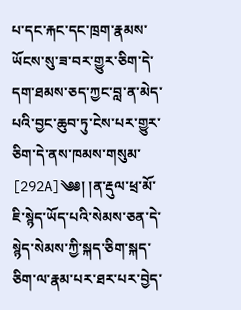པ་དང་རྐང་དང་ཁྲག་རྣམས་ཡོངས་སུ་ཟ་བར་གྱུར་ཅིག་དེ་དག་ཐམས་ཅད་ཀྱང་བླ་ན་མེད་པའི་བྱང་ཆུབ་ཏུ་ངེས་པར་གྱུར་ཅིག་དེ་ནས་ཁམས་གསུམ་ [292A]༄༅། །ན་རྡུལ་ཕྲ་མོ་ཇི་སྙེད་ཡོད་པའི་སེམས་ཅན་དེ་སྙེད་སེམས་ཀྱི་སྐད་ཅིག་སྐད་ཅིག་ལ་རྣམ་པར་ཐར་པར་བྱེད་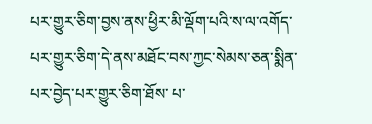པར་གྱུར་ཅིག་བྱས་ནས་ཕྱིར་མི་ལྡོག་པའི་ས་ལ་འགོད་པར་གྱུར་ཅིག་དེ་ནས་མཐོང་བས་ཀྱང་སེམས་ཅན་སྨིན་པར་བྱེད་པར་གྱུར་ཅིག་ཐོས་ པ་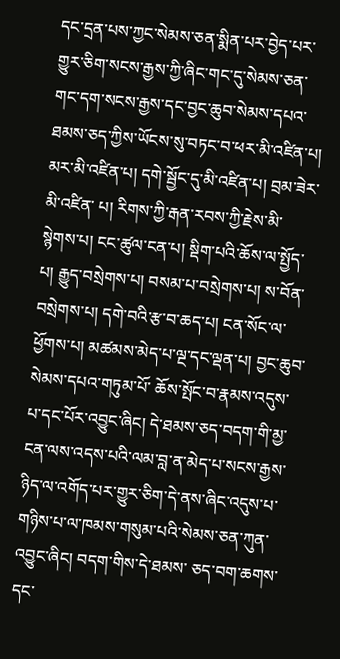དང་དྲན་པས་ཀྱང་སེམས་ཅན་སྨིན་པར་བྱེད་པར་གྱུར་ཅིག་སངས་རྒྱས་ཀྱི་ཞིང་གང་དུ་སེམས་ཅན་གང་དག་སངས་རྒྱས་དང་བྱང་ཆུབ་སེམས་དཔའ་ཐམས་ཅད་ཀྱིས་ཡོངས་སུ་བཏང་བ་ཕར་མི་འཛིན་པ། མར་མི་འཛིན་པ། དགེ་སྦྱོང་དུ་མི་འཛིན་པ། བྲམ་ཟེར་མི་འཛིན་ པ། རིགས་ཀྱི་རྒན་རབས་ཀྱི་རྗེས་མི་སྙེགས་པ། ངང་ཚུལ་ངན་པ། སྡིག་པའི་ཆོས་ལ་སྤྱོད་པ། རྒྱུད་བསྲེགས་པ། བསམ་པ་བསྲེགས་པ། ས་བོན་བསྲེགས་པ། དགེ་བའི་རྩ་བ་ཆད་པ། ངན་སོང་ལ་ཕྱོགས་པ། མཚམས་མེད་པ་ལྔ་དང་ལྡན་པ། བྱང་ཆུབ་སེམས་དཔའ་གཏུམ་པོ་ ཆོས་སྤོང་བ་རྣམས་འདུས་པ་དང་པོར་འབྱུང་ཞིང། དེ་ཐམས་ཅད་བདག་གི་མྱ་ངན་ལས་འདས་པའི་ལམ་བླ་ན་མེད་པ་སངས་རྒྱས་ཉིད་ལ་འགོད་པར་གྱུར་ཅིག་དེ་ནས་ཞིང་འདུས་པ་གཉིས་པ་ལ་ཁམས་གསུམ་པའི་སེམས་ཅན་ཀུན་འབྱུང་ཞིང། བདག་གིས་དེ་ཐམས་ ཅད་བག་ཆགས་དང་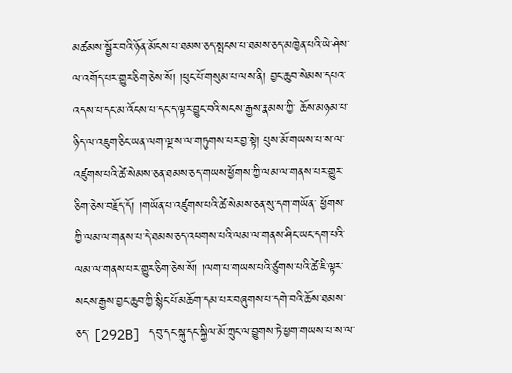མཚམས་སྦྱོར་བའི་ཉོན་མོངས་པ་ཐམས་ཅད་སྤངས་པ་ཐམས་ཅད་མཁྱེན་པའི་ཡེ་ཤེས་ལ་འགོད་པར་གྱུར་ཅིག་ཅེས་སོ། །ཕུང་པོ་གསུམ་པ་ལས་ནི། བྱང་ཆུབ་སེམས་དཔའ་འདས་པ་དང་མ་འོངས་པ་དང་ད་ལྟར་བྱུང་བའི་སངས་རྒྱས་རྣམས་ཀྱི་ ཆོས་མཉམ་པ་ཉིད་ལ་འཇུག་ཅིང་ཡན་ལག་ལྔ་ས་ལ་གཏུགས་པར་བྱ་སྟེ། པུས་མོ་གཡས་པ་ས་ལ་འཛུགས་པའི་ཚེ་སེམས་ཅན་ཐམས་ཅད་གཡས་ཕྱོགས་ཀྱི་ལམ་ལ་གནས་པར་གྱུར་ཅིག་ཅེས་བརྗོད་དོ། །གཡོན་པ་འཛུགས་པའི་ཚེ་སེམས་ཅན་སུ་དག་གཡོན་ ཕྱོགས་ཀྱི་ལམ་ལ་གནས་པ་དེ་ཐམས་ཅད་འཕགས་པའི་ལམ་ལ་གནས་ཤིང་ཡང་དག་པའི་ལམ་ལ་གནས་པར་གྱུར་ཅིག་ཅེས་སོ། །ལག་པ་གཡས་པའི་ཙུགས་པའི་ཚེ་ཇི་ལྟར་སངས་རྒྱས་བྱང་ཆུབ་ཀྱི་སྙིང་པོ་མཆོག་དམ་པར་བཞུགས་པ་དགེ་བའི་ཆོས་ཐམས་ཅད་ [292B] དབུ་དང་སྐུ་དང་སྐྱིལ་མོ་ཀྲུང་ལ་བྱུགས་ཏེ་ཕྱག་གཡས་པ་ས་ལ་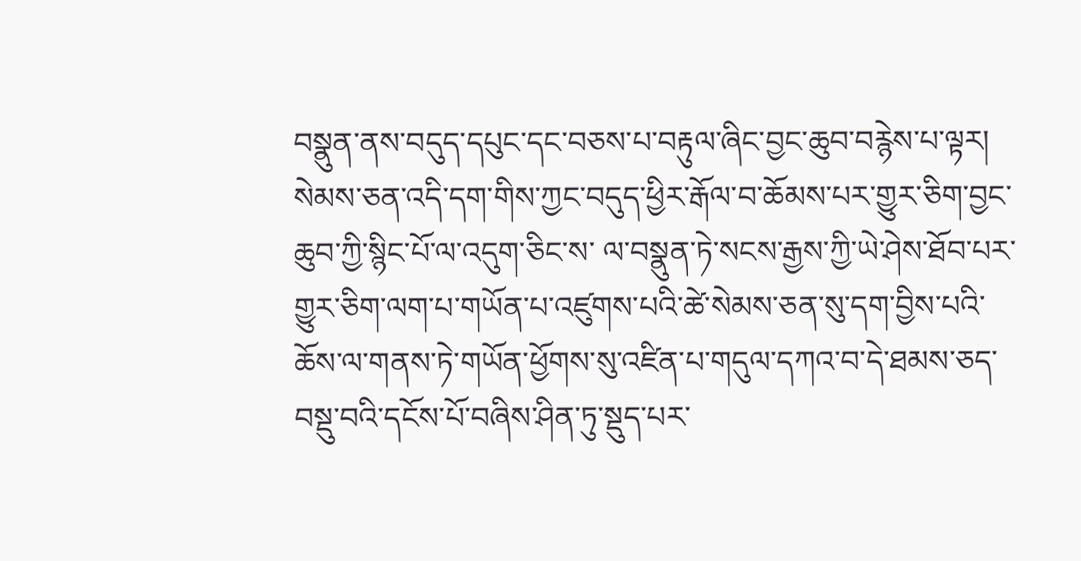བསྣུན་ནས་བདུད་དཔུང་དང་བཅས་པ་བརྟུལ་ཞིང་བྱང་ཆུབ་བརྙེས་པ་ལྟར། སེམས་ཅན་འདི་དག་གིས་ཀྱང་བདུད་ཕྱིར་རྒོལ་བ་ཆོམས་པར་གྱུར་ཅིག་བྱང་ཆུབ་ཀྱི་སྙིང་པོ་ལ་འདུག་ཅིང་ས་ ལ་བསྣུན་ཏེ་སངས་རྒྱས་ཀྱི་ཡེ་ཤེས་ཐོབ་པར་གྱུར་ཅིག་ལག་པ་གཡོན་པ་འཛུགས་པའི་ཚེ་སེམས་ཅན་སུ་དག་བྱིས་པའི་ཆོས་ལ་གནས་ཏེ་གཡོན་ཕྱོགས་སུ་འཛིན་པ་གདུལ་དཀའ་བ་དེ་ཐམས་ཅད་བསྡུ་བའི་དངོས་པོ་བཞིས་ཤིན་ཏུ་སྡུད་པར་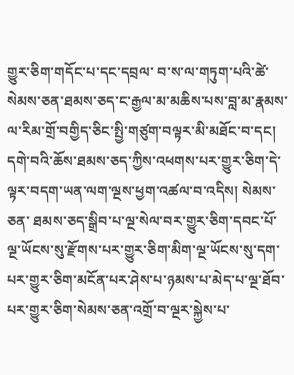གྱུར་ཅིག་གདོང་པ་དང་དབྲལ་ བ་ས་ལ་གཏུག་པའི་ཚེ་སེམས་ཅན་ཐམས་ཅད་ང་རྒྱལ་མ་མཆིས་པས་བླ་མ་རྣམས་ལ་རིམ་གྲོ་བགྱིད་ཅིང་སྤྱི་གཙུག་བལྟར་མི་མཐོང་བ་དང། དགེ་བའི་ཆོས་ཐམས་ཅད་ཀྱིས་འཕགས་པར་གྱུར་ཅིག་དེ་ལྟར་བདག་ཡན་ལག་ལྔས་ཕྱག་འཚལ་བ་འདིས། སེམས་ཅན་ ཐམས་ཅད་སྒྲིབ་པ་ལྔ་སེལ་བར་གྱུར་ཅིག་དབང་པོ་ལྔ་ཡོངས་སུ་རྫོགས་པར་གྱུར་ཅིག་མིག་ལྔ་ཡོངས་སུ་དག་པར་གྱུར་ཅིག་མངོན་པར་ཤེས་པ་ཉམས་པ་མེད་པ་ལྔ་ཐོབ་པར་གྱུར་ཅིག་སེམས་ཅན་འགྲོ་བ་ལྔར་སྐྱེས་པ་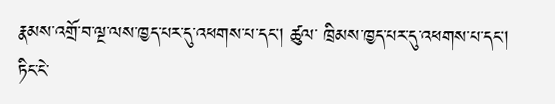རྣམས་འགྲོ་བ་ལྔ་ལས་ཁྱད་པར་དུ་འཕགས་པ་དང། ཚུལ་ ཁྲིམས་ཁྱད་པར་དུ་འཕགས་པ་དང། ཏིང་ངེ་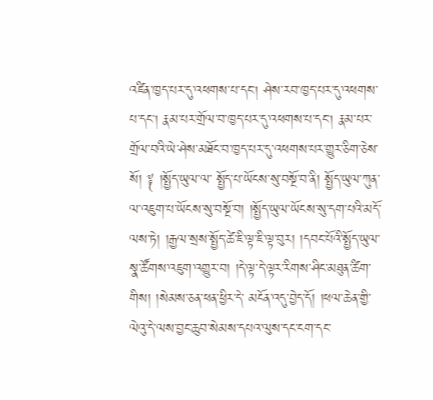འཛིན་ཁྱད་པར་དུ་འཕགས་པ་དང། ཤེས་རབ་ཁྱད་པར་དུ་འཕགས་པ་དང། རྣམ་པར་གྲོལ་བ་ཁྱད་པར་དུ་འཕགས་པ་དང། རྣམ་པར་གྲོལ་བའི་ཡེ་ཤེས་མཐོང་བ་ཁྱད་པར་དུ་འཕགས་པར་གྱུར་ཅིག་ཅེས་སོ། ༈ །སྤྱོད་ཡུལ་ལ་ སྤྱོད་པ་ཡོངས་སུ་བསྔོ་བ་ནི། སྤྱོད་ཡུལ་ཀུན་ལ་འཇུག་པ་ཡོངས་སུ་བསྔོ་བ། །སྤྱོད་ཡུལ་ཡོངས་སུ་དག་པའི་མདོ་ལས་ཏེ། །རྒྱལ་སྲས་སྤྱོད་ཚེ་ཇི་ལྟ་ཇི་ལྟ་བུར། །དབང་པོའི་སྤྱོད་ཡུལ་སྣ་ཚོགས་འཇུག་འགྱུར་བ། །དེ་ལྟ་དེ་ལྟར་རིགས་ཤིང་མཐུན་ཚིག་གིས། །སེམས་ཅན་ཕན་ཕྱིར་དེ་ མངོན་འདུ་བྱེད་དོ། །ཕལ་ཆེན་གྱི་ལེའུ་དེ་ལས་བྱང་ཆུབ་སེམས་དཔའ་ལུས་དང་ངག་དང་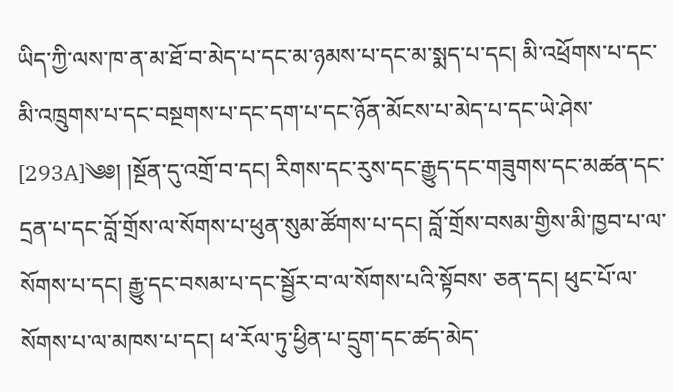ཡིད་ཀྱི་ལས་ཁ་ན་མ་ཐོ་བ་མེད་པ་དང་མ་ཉམས་པ་དང་མ་སྨད་པ་དང། མི་འཕྲོགས་པ་དང་མི་འཁྲུགས་པ་དང་བསྔགས་པ་དང་དག་པ་དང་ཉོན་མོངས་པ་མེད་པ་དང་ཡེ་ཤེས་ [293A]༄༅། །སྔོན་དུ་འགྲོ་བ་དང། རིགས་དང་རུས་དང་རྒྱུད་དང་གཟུགས་དང་མཚན་དང་དྲན་པ་དང་བློ་གྲོས་ལ་སོགས་པ་ཕུན་སུམ་ཚོགས་པ་དང། བློ་གྲོས་བསམ་གྱིས་མི་ཁྱབ་པ་ལ་སོགས་པ་དང། རྒྱུ་དང་བསམ་པ་དང་སྦྱོར་བ་ལ་སོགས་པའི་སྟོབས་ ཅན་དང། ཕུང་པོ་ལ་སོགས་པ་ལ་མཁས་པ་དང། ཕ་རོལ་ཏུ་ཕྱིན་པ་དྲུག་དང་ཚད་མེད་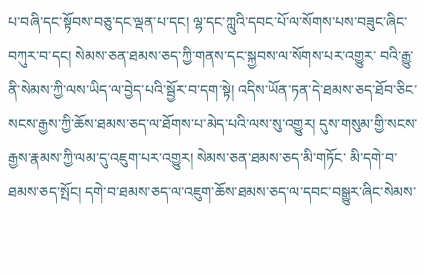པ་བཞི་དང་སྟོབས་བཅུ་དང་ལྡན་པ་དང། ལྷ་དང་ཀླུའི་དབང་པོ་ལ་སོགས་པས་བཟུང་ཞིང་བཀུར་བ་དང། སེམས་ཅན་ཐམས་ཅད་ཀྱི་གནས་དང་སྐྱབས་ལ་སོགས་པར་འགྱུར་ བའི་རྒྱུ་ནི་སེམས་ཀྱི་ལས་ཡིད་ལ་བྱེད་པའི་སྦྱོར་བ་དག་སྟེ། འདིས་ཡོན་ཏན་དེ་ཐམས་ཅད་ཐོབ་ཅིང་སངས་རྒྱས་ཀྱི་ཆོས་ཐམས་ཅད་ལ་ཐོགས་པ་མེད་པའི་ལས་སུ་འགྱུར། དུས་གསུམ་གྱི་སངས་རྒྱས་རྣམས་ཀྱི་ལམ་དུ་འཇུག་པར་འགྱུར། སེམས་ཅན་ཐམས་ཅད་མི་གཏོང་ མི་དགེ་བ་ཐམས་ཅད་སྤོང། དགེ་བ་ཐམས་ཅད་ལ་འཇུག་ཆོས་ཐམས་ཅད་ལ་དབང་བསྒྱུར་ཞིང་སེམས་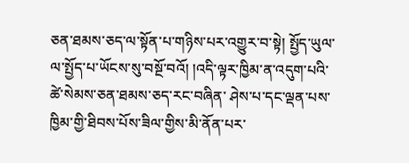ཅན་ཐམས་ཅད་ལ་སྟོན་པ་གཉིས་པར་འགྱུར་བ་སྟེ། སྤྱོད་ཡུལ་ལ་སྤྱོད་པ་ཡོངས་སུ་བསྔོ་བའོ། །འདི་ལྟར་ཁྱིམ་ན་འདུག་པའི་ཚེ་སེམས་ཅན་ཐམས་ཅད་རང་བཞིན་ ཤེས་པ་དང་ལྡན་པས་ཁྱིམ་གྱི་ཐིབས་པོས་ཟིལ་གྱིས་མི་ནོན་པར་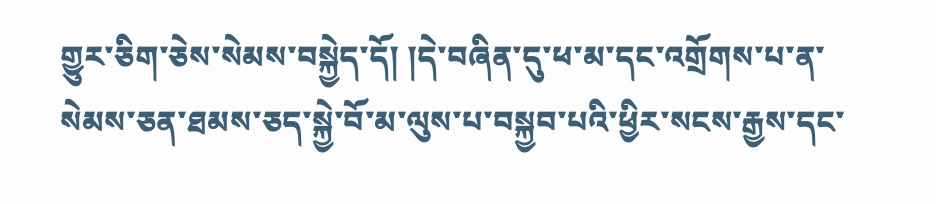གྱུར་ཅིག་ཅེས་སེམས་བསྐྱེད་དོ། །དེ་བཞིན་དུ་ཕ་མ་དང་འགྲོགས་པ་ན་སེམས་ཅན་ཐམས་ཅད་སྐྱེ་བོ་མ་ལུས་པ་བསྐྱབ་པའི་ཕྱིར་སངས་རྒྱས་དང་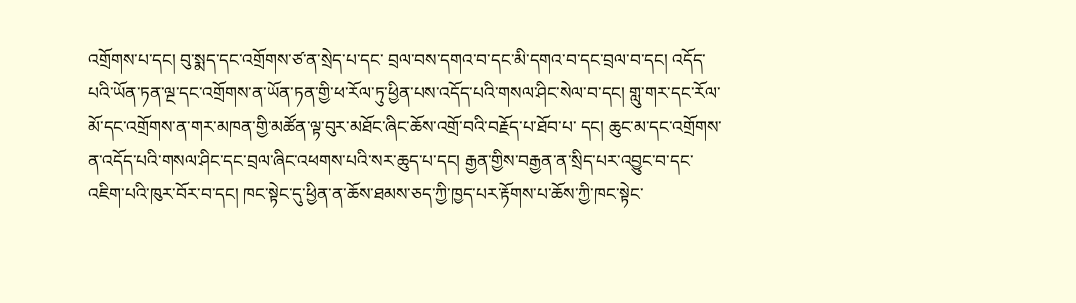འགྲོགས་པ་དང། བུ་སྨད་དང་འགྲོགས་ཙ་ན་སྲེད་པ་དང་ བྲལ་བས་དགའ་བ་དང་མི་དགའ་བ་དང་བྲལ་བ་དང། འདོད་པའི་ཡོན་ཏན་ལྔ་དང་འགྲོགས་ན་ཡོན་ཏན་གྱི་ཕ་རོལ་ཏུ་ཕྱིན་པས་འདོད་པའི་གསལ་ཤིང་སེལ་བ་དང། གླུ་གར་དང་རོལ་མོ་དང་འགྲོགས་ན་གར་མཁན་གྱི་མཚོན་ལྟ་བུར་མཐོང་ཞིང་ཆོས་འགྲོ་བའི་བརྗོད་པ་ཐོབ་པ་ དང། ཆུང་མ་དང་འགྲོགས་ན་འདོད་པའི་གསལ་ཤིང་དང་བྲལ་ཞིང་འཕགས་པའི་སར་ཆུད་པ་དང། རྒྱན་གྱིས་བརྒྱན་ན་སྲིད་པར་འབྱུང་བ་དང་འཇིག་པའི་ཁུར་བོར་བ་དང། ཁང་སྟེང་དུ་ཕྱིན་ན་ཆོས་ཐམས་ཅད་ཀྱི་ཁྱད་པར་རྟོགས་པ་ཆོས་ཀྱི་ཁང་སྟེང་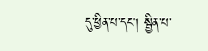དུ་ཕྱིན་པ་དང། སྦྱིན་པ་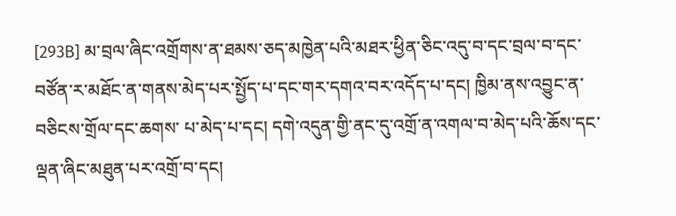[293B] མ་བྲལ་ཞིང་འགྲོགས་ན་ཐམས་ཅད་མཁྱེན་པའི་མཐར་ཕྱིན་ཅིང་འདུ་བ་དང་བྲལ་བ་དང་བཙོན་ར་མཐོང་ན་གནས་མེད་པར་སྤྱོད་པ་དང་གར་དགའ་བར་འདོད་པ་དང། ཁྱིམ་ནས་འབྱུང་ན་བཅིངས་གྲོལ་དང་ཆགས་ པ་མེད་པ་དང། དགེ་འདུན་གྱི་ནང་དུ་འགྲོ་ན་འགལ་བ་མེད་པའི་ཆོས་དང་ལྡན་ཞིང་མཐུན་པར་འགྲོ་བ་དང།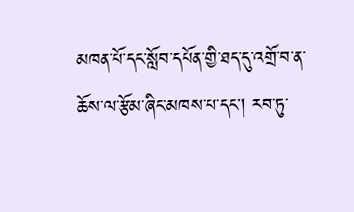མཁན་པོ་དང་སློབ་དཔོན་གྱི་ཐད་དུ་འགྲོ་བ་ན་ཆོས་ལ་རྩོམ་ཞིང་མཁས་པ་དང། རབ་ཏུ་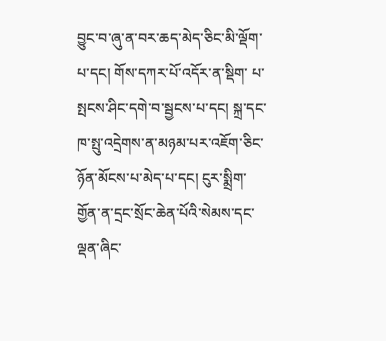བྱུང་བ་ཞུ་ན་བར་ཆད་མེད་ཅིང་མི་ལྡོག་པ་དང། གོས་དཀར་པོ་འདོར་ན་སྡིག་ པ་སྤངས་ཤིང་དགེ་བ་སྦྱངས་པ་དང། སྐྲ་དང་ཁ་སྤུ་འདྲེགས་ན་མཉམ་པར་འཇོག་ཅིང་ཉོན་མོངས་པ་མེད་པ་དང། ངུར་སྨྲིག་གྱོན་ན་དྲང་སྲོང་ཆེན་པོའི་སེམས་དང་ལྡན་ཞིང་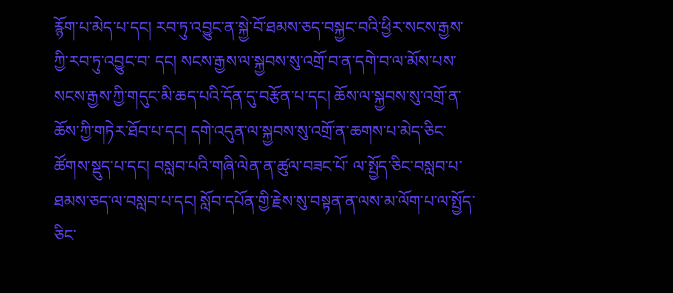རྙོག་པ་མེད་པ་དང། རབ་ཏུ་འབྱུང་ན་སྐྱེ་བོ་ཐམས་ཅད་བསྐྱང་བའི་ཕྱིར་སངས་རྒྱས་ཀྱི་རབ་ཏུ་འབྱུང་བ་ དང། སངས་རྒྱས་ལ་སྐྱབས་སུ་འགྲོ་བ་ན་དགེ་བ་ལ་མོས་པས་སངས་རྒྱས་ཀྱི་གདུང་མི་ཆད་པའི་དོན་དུ་བརྩོན་པ་དང། ཆོས་ལ་སྐྱབས་སུ་འགྲོ་ན་ཆོས་ཀྱི་གཏེར་ཐོབ་པ་དང། དགེ་འདུན་ལ་སྐྱབས་སུ་འགྲོ་ན་ཆགས་པ་མེད་ཅིང་ཚོགས་སྡུད་པ་དང། བསླབ་པའི་གཞི་ལེན་ན་ཚུལ་བཟང་པོ་ ལ་སྤྱོད་ཅིང་བསླབ་པ་ཐམས་ཅད་ལ་བསླབ་པ་དང། སློབ་དཔོན་གྱི་རྗེས་སུ་བསྟན་ན་ལས་མ་ལོག་པ་ལ་སྤྱོད་ཅིང་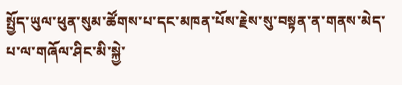སྤྱོད་ཡུལ་ཕུན་སུམ་ཚོགས་པ་དང་མཁན་པོས་རྗེས་སུ་བསྟན་ན་གནས་མེད་པ་ལ་གཞོལ་ཤིང་མི་སྐྱེ་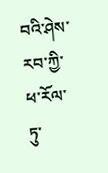བའི་ཤེས་རབ་ཀྱི་ཕ་རོལ་ཏུ་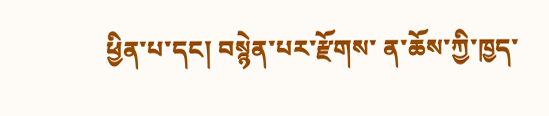ཕྱིན་པ་དང། བསྙེན་པར་རྫོགས་ ན་ཆོས་ཀྱི་ཁྱད་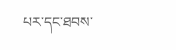པར་དང་ཐབས་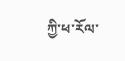ཀྱི་ཕ་རོལ་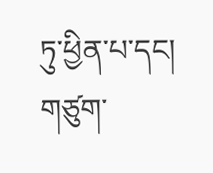ཏུ་ཕྱིན་པ་དང། གཙུག་